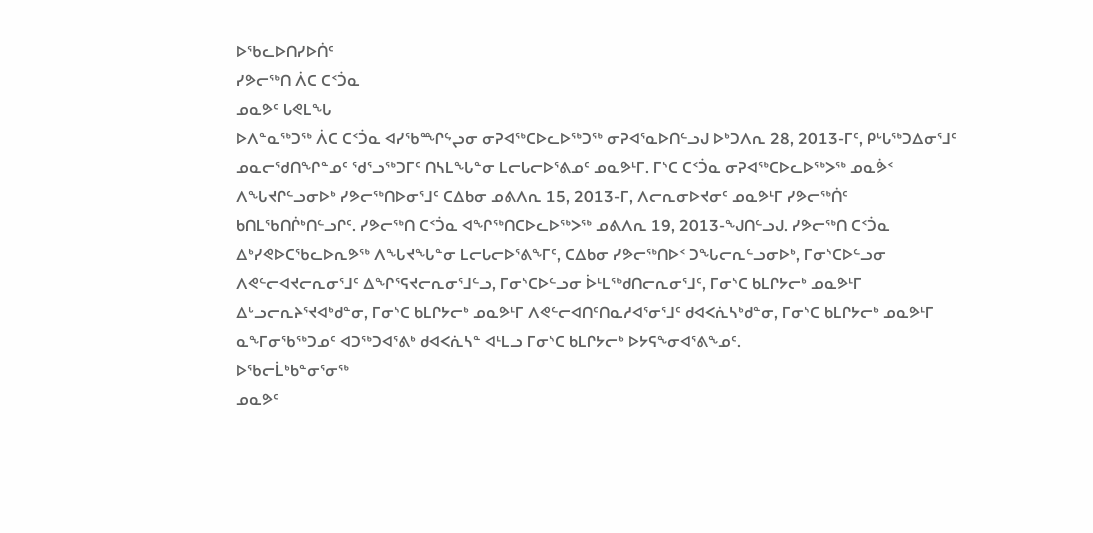ᐅᖃᓚᐅᑎᓯᐅᑏᑦ
ᓯᕗᓕᖅᑎ ᐲᑕ ᑕᑉᑑᓇ
ᓄᓇᕗᑦ ᒐᕙᒪᖓ
ᐅᐱᓐᓇᖅᑐᖅ ᐲᑕ ᑕᑉᑑᓇ ᐊᓯᖃᙱᖦᖢᓂ ᓂᕈᐊᖅᑕᐅᓚᐅᖅᑐᖅ ᓂᕈᐊᕐᓇᐅᑎᓪᓗᒍ ᐅᒃᑐᐱᕆ 28, 2013-ᒥᑦ, ᑭᒡᒐᖅᑐᐃᓂᕐᒧᑦ ᓄᓇᓕᖁᑎᖏᓐᓄᑦ ᖁᕐᓗᖅᑐᒥᑦ ᑎᓴᒪᖓᓐᓂ ᒪᓕᒐᓕᐅᕐᕕᓄᑦ ᓄᓇᕗᒻᒥ. ᒥᔅᑕ ᑕᑉᑑᓇ ᓂᕈᐊᖅᑕᐅᓚᐅᖅᐳᖅ ᓄᓇᕘᑉ ᐱᖓᔪᒋᓪᓗᓂᐅᒃ ᓯᕗᓕᖅᑎᐅᓂᕐᒧᑦ ᑕᐃᑲᓂ ᓄᕕᐱᕆ 15, 2013-ᒥ, ᐱᓕᕆᓂᐅᔪᓂᑦ ᓄᓇᕗᒻᒥ ᓯᕗᓕᖅᑏᑦ ᑲᑎᒪᖃᑎᒌᒃᑎᓪᓗᒋᑦ. ᓯᕗᓕᖅᑎ ᑕᑉᑑᓇ ᐊᖏᖅᑎᑕᐅᓚᐅᖅᐳᖅ ᓄᕕᐱᕆ 19, 2013-ᖑᑎᓪᓗᒍ. ᓯᕗᓕᖅᑎ ᑕᑉᑑᓇ ᐃᒃᓯᕙᐅᑕᖃᓚᐅᕆᕗᖅ ᐱᖓᔪᖓᓐᓂ ᒪᓕᒐᓕᐅᕐᕕᖕᒥᑦ, ᑕᐃᑲᓂ ᓯᕗᓕᖅᑎᐅᑉ ᑐᖓᓕᕆᓪᓗᓂᐅᒃ, ᒥᓂᔅᑕᐅᓪᓗᓂ ᐱᕙᓪᓕᐊᔪᓕᕆᓂᕐᒧᑦ ᐃᖏᕐᕋᔪᓕᕆᓂᕐᒧᓪᓗ, ᒥᓂᔅᑕᐅᓪᓗᓂ ᐆᒻᒪᖅᑯᑎᓕᕆᓂᕐᒧᑦ, ᒥᓂᔅᑕ ᑲᒪᒋᔭᓕᒃ ᓄᓇᕗᒻᒥ ᐃᒡᓗᓕᕆᔨᕐᔪᐊᒃᑯᓐᓂ, ᒥᓂᔅᑕ ᑲᒪᒋᔭᓕᒃ ᓄᓇᕗᒻᒥ ᐱᕙᓪᓕᐊᑎᑦᑎᓇᓱᐊᕐᓂᕐᒧᑦ ᑯᐊᐸᕇᓴᒃᑯᓐᓂ, ᒥᓂᔅᑕ ᑲᒪᒋᔭᓕᒃ ᓄᓇᕗᒻᒥ ᓇᖕᒥᓂᖃᖅᑐᓄᑦ ᐊᑐᖅᑐᐊᕐᕕᒃ ᑯᐊᐸᕇᓴᓐ ᐊᒻᒪᓗ ᒥᓂᔅᑕ ᑲᒪᒋᔭᓕᒃ ᐅᔭᕋᖕᓂᐊᕐᕕᖕᓄᑦ.
ᐅᖃᓕᒫᒃᑲᓐᓂᕐᓂᖅ
ᓄᓇᕗᑦ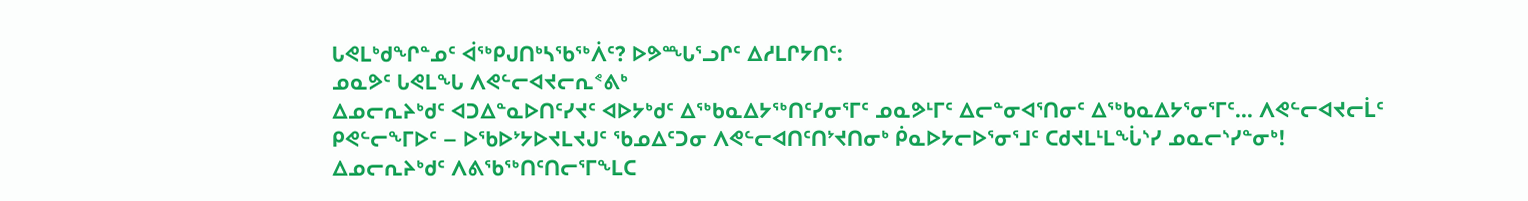ᒐᕙᒪᒃᑯᖏᓐᓄᑦ ᐋᖅᑭᒍᑎᒃᓴᖃᖅᐲᑦ? ᐅᕗᙵᕐᓗᒋᑦ ᐃᓱᒪᒋᔭᑎᑦ:
ᓄᓇᕗᑦ ᒐᕙᒪᖓ ᐱᕙᓪᓕᐊᔪᓕᕆᕝᕕᒃ
ᐃᓄᓕᕆᔨᒃᑯᑦ ᐊᑐᐃᓐᓇᐅᑎᑦᓯᔪᑦ ᐊᐅᔭᒃᑯᑦ ᐃᖅᑲᓇᐃᔭᖅᑎᑦᓯᓂᕐᒥᑦ ᓄᓇᕗᒻᒥᑦ ᐃᓕᓐᓂᐊᕐᑎᓂᑦ ᐃᖅᑲᓇᐃᔭᕐᓂᕐᒥᑦ... ᐱᕙᓪᓕᐊᔪᓕᒫᑦ
ᑭᕙᓪᓕᖕᒥᐅᑦ – ᐅᖃᐅᔾᔭᐅᔪᒪᔪᒍᑦ ᖃᓄᐃᑦᑐᓂ ᐱᕙᓪᓕᐊᑎᑦᑎᔾᔪᑎᓂᒃ ᑮᓇᐅᔭᓕᐅᕐᓂᕐᒧᑦ ᑕᑯᔪᒪᒻᒪᖔᔅᓯ ᓄᓇᓕᔅᓯᓐᓂᒃ!
ᐃᓄᓕᕆᔨᒃᑯᑦ ᐱᕕᖃᖅᑎᑦᑎᓕᕐᒥᖕᒪᑕ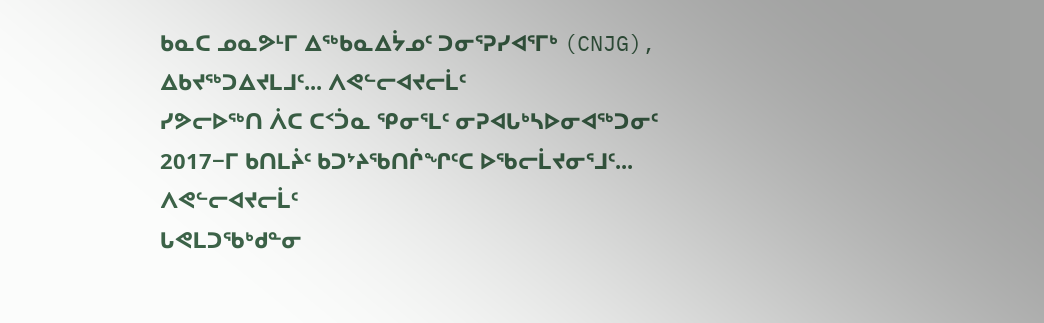ᑲᓇᑕ ᓄᓇᕗᒻᒥ ᐃᖅᑲᓇᐃᔮᓄᑦ ᑐᓂᕐᕈᓯᐊᕐᒥᒃ (CNJG), ᐃᑲᔪᖅᑐᐃᔪᒪᒧᑦ... ᐱᕙᓪᓕᐊᔪᓕᒫᑦ
ᓯᕗᓕᐅᖅᑎ ᐲᑕ ᑕᑉᑑᓇ ᕿᓂᕐᒪᑦ ᓂᕈᐊᒐᒃᓴᐅᓂᐊᖅᑐᓂᑦ 2017−ᒥ ᑲᑎᒪᔩᑦ ᑲᑐᔾᔨᖃᑎᒌᖏᑦᑕ ᐅᖃᓕᒫᔪᓂᕐᒧᑦ... ᐱᕙᓪᓕᐊᔪᓕᒫᑦ
ᒐᕙᒪᑐᖃᒃᑯᓐᓂ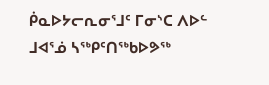ᑮᓇᐅᔭᓕᕆᓂᕐᒧᑦ ᒥᓂᔅᑕ ᐱᐅᓪ ᒧᐊᕐᓅ ᓴᖅᑭᑦᑎᖅᑲᐅᕗᖅ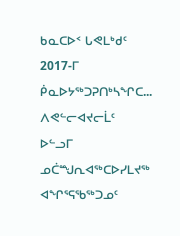ᑲᓇᑕᐅᑉ ᒐᕙᒪᒃᑯᑦ 2017-ᒥ ᑮᓇᐅᔭᖅᑐᕈᑎᒃᓴᖏᑕ... ᐱᕙᓪᓕᐊᔪᓕᒫᑦ
ᐅᓪᓗᒥ ᓄᑖᙳᕆᐊᖅᑕᐅᓯᒪᔪᖅ ᐊᖏᕐᕋᖃᖅᑐᓄᑦ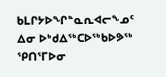ᑲᒪᒋᔭᐅᖏᓐᓇᕆᐊᓕᖕᓄᑦ ᐃᓂ ᐅᒃᑯᐃᖅᑕᐅᖅᑲᐅᕗᖅ ᕿᑎᕐᒥᐅᓂ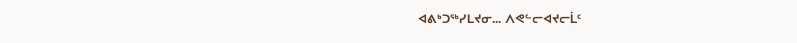ᐊᕕᒃᑐᖅᓯᒪᔪᓂ... ᐱᕙᓪᓕᐊᔪᓕᒫᑦ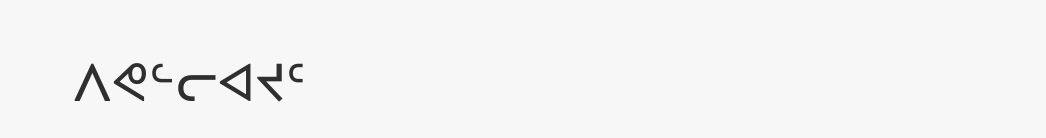ᐱᕙᓪᓕᐊᔪᑦ